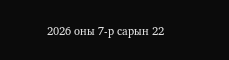2026 оны 7-р сарын 22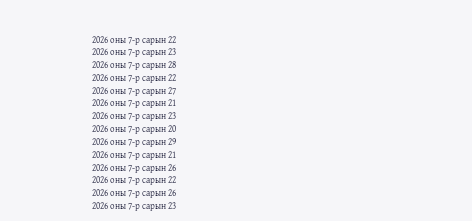2026 оны 7-р сарын 22
2026 оны 7-р сарын 23
2026 оны 7-р сарын 28
2026 оны 7-р сарын 22
2026 оны 7-р сарын 27
2026 оны 7-р сарын 21
2026 оны 7-р сарын 23
2026 оны 7-р сарын 20
2026 оны 7-р сарын 29
2026 оны 7-р сарын 21
2026 оны 7-р сарын 26
2026 оны 7-р сарын 22
2026 оны 7-р сарын 26
2026 оны 7-р сарын 23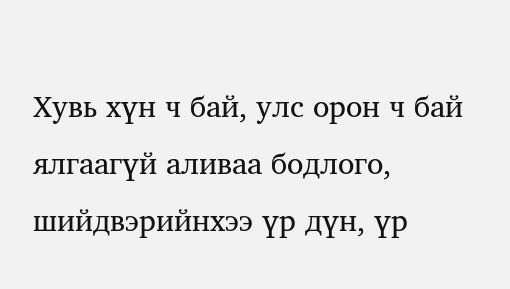Хувь хүн ч бай, улс орон ч бай ялгаагүй аливаа бодлого, шийдвэрийнхээ үр дүн, үр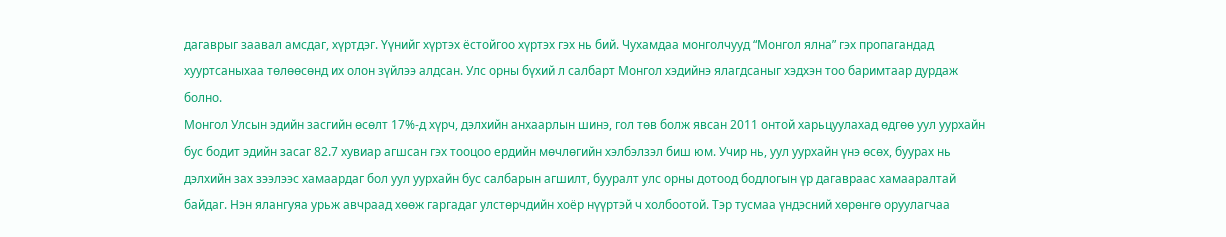дагаврыг заавал амсдаг, хүртдэг. Үүнийг хүртэх ёстойгоо хүртэх гэх нь бий. Чухамдаа монголчууд “Монгол ялна” гэх пропагандад хууртсаныхаа төлөөсөнд их олон зүйлээ алдсан. Улс орны бүхий л салбарт Монгол хэдийнэ ялагдсаныг хэдхэн тоо баримтаар дурдаж болно.
Монгол Улсын эдийн засгийн өсөлт 17%-д хүрч, дэлхийн анхаарлын шинэ, гол төв болж явсан 2011 онтой харьцуулахад өдгөө уул уурхайн бус бодит эдийн засаг 82.7 хувиар агшсан гэх тооцоо ердийн мөчлөгийн хэлбэлзэл биш юм. Учир нь, уул уурхайн үнэ өсөх, буурах нь дэлхийн зах зээлээс хамаардаг бол уул уурхайн бус салбарын агшилт, бууралт улс орны дотоод бодлогын үр дагавраас хамааралтай байдаг. Нэн ялангуяа урьж авчраад хөөж гаргадаг улстөрчдийн хоёр нүүртэй ч холбоотой. Тэр тусмаа үндэсний хөрөнгө оруулагчаа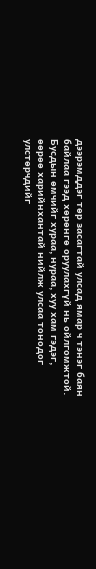дээрэмддэг төр засагтай улсад ямар ч тэнэг баян байлаа гээд хөрөнгө оруулахгүй нь ойлгомжтой. Бусдын өмчийг хураа, нураа, хуу хам гэдэг, өөрөө харийнхантай нийлж улсаа тонодог улстөрчдийг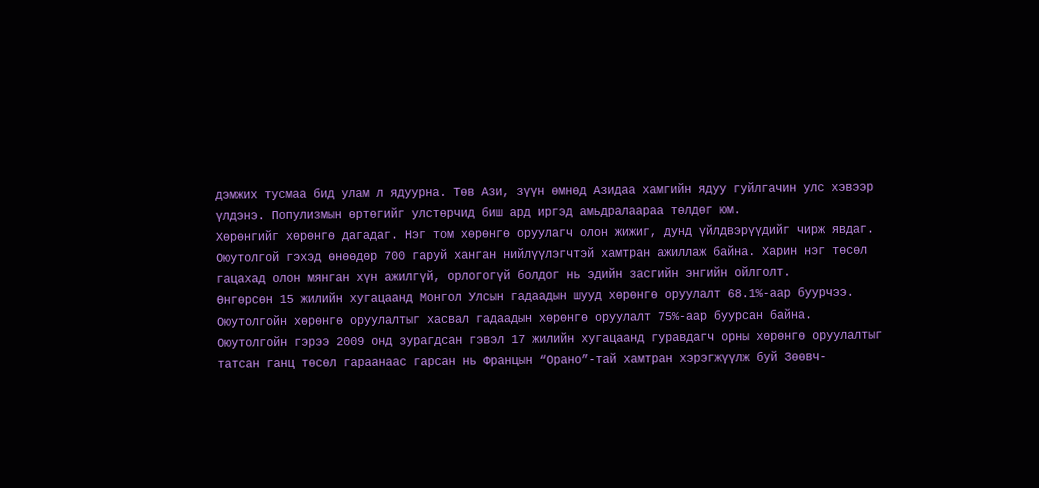дэмжих тусмаа бид улам л ядуурна. Төв Ази, зүүн өмнөд Азидаа хамгийн ядуу гуйлгачин улс хэвээр үлдэнэ. Популизмын өртөгийг улстөрчид биш ард иргэд амьдралаараа төлдөг юм.
Хөрөнгийг хөрөнгө дагадаг. Нэг том хөрөнгө оруулагч олон жижиг, дунд үйлдвэрүүдийг чирж явдаг. Оюутолгой гэхэд өнөөдөр 700 гаруй ханган нийлүүлэгчтэй хамтран ажиллаж байна. Харин нэг төсөл гацахад олон мянган хүн ажилгүй, орлогогүй болдог нь эдийн засгийн энгийн ойлголт.
Өнгөрсөн 15 жилийн хугацаанд Монгол Улсын гадаадын шууд хөрөнгө оруулалт 68.1%-аар буурчээ. Оюутолгойн хөрөнгө оруулалтыг хасвал гадаадын хөрөнгө оруулалт 75%-аар буурсан байна.
Оюутолгойн гэрээ 2009 онд зурагдсан гэвэл 17 жилийн хугацаанд гуравдагч орны хөрөнгө оруулалтыг татсан ганц төсөл гараанаас гарсан нь Францын “Орано”-тай хамтран хэрэгжүүлж буй Зөөвч-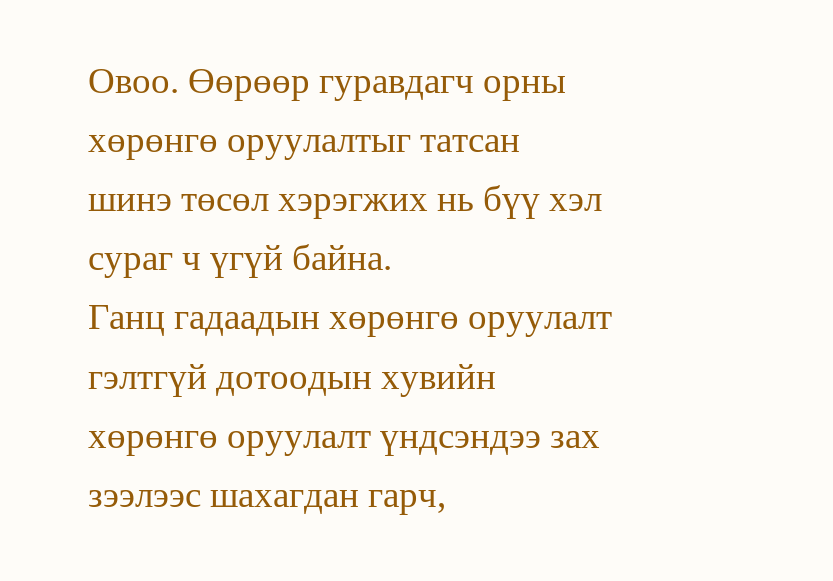Овоо. Өөрөөр гуравдагч орны хөрөнгө оруулалтыг татсан шинэ төсөл хэрэгжих нь бүү хэл сураг ч үгүй байна.
Ганц гадаадын хөрөнгө оруулалт гэлтгүй дотоодын хувийн хөрөнгө оруулалт үндсэндээ зах зээлээс шахагдан гарч,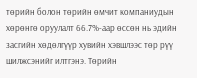төрийн болон төрийн өмчит компаниудын хөрөнгө оруулалт 66.7%-аар өссөн нь эдийн засгийн хөдөлгүүр хувийн хэвшлээс төр рүү шилжсэнийг илтгэнэ. Төрийн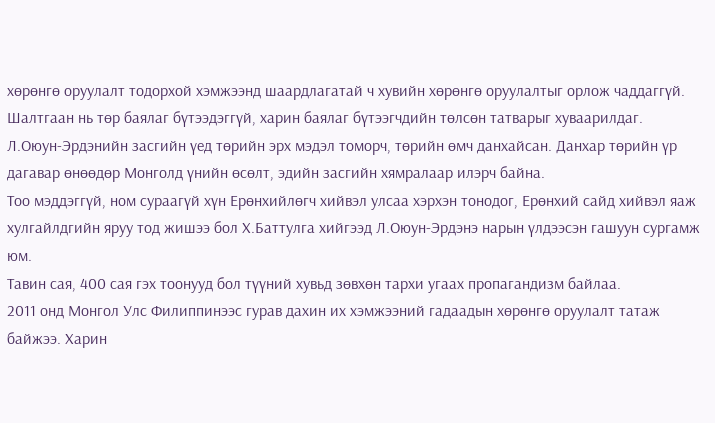хөрөнгө оруулалт тодорхой хэмжээнд шаардлагатай ч хувийн хөрөнгө оруулалтыг орлож чаддаггүй. Шалтгаан нь төр баялаг бүтээдэггүй, харин баялаг бүтээгчдийн төлсөн татварыг хуваарилдаг.
Л.Оюун-Эрдэнийн засгийн үед төрийн эрх мэдэл томорч, төрийн өмч данхайсан. Данхар төрийн үр дагавар өнөөдөр Монголд үнийн өсөлт, эдийн засгийн хямралаар илэрч байна.
Тоо мэддэггүй, ном сураагүй хүн Ерөнхийлөгч хийвэл улсаа хэрхэн тонодог, Ерөнхий сайд хийвэл яаж хулгайлдгийн яруу тод жишээ бол Х.Баттулга хийгээд Л.Оюун-Эрдэнэ нарын үлдээсэн гашуун сургамж юм.
Тавин сая, 400 сая гэх тоонууд бол түүний хувьд зөвхөн тархи угаах пропагандизм байлаа.
2011 онд Монгол Улс Филиппинээс гурав дахин их хэмжээний гадаадын хөрөнгө оруулалт татаж байжээ. Харин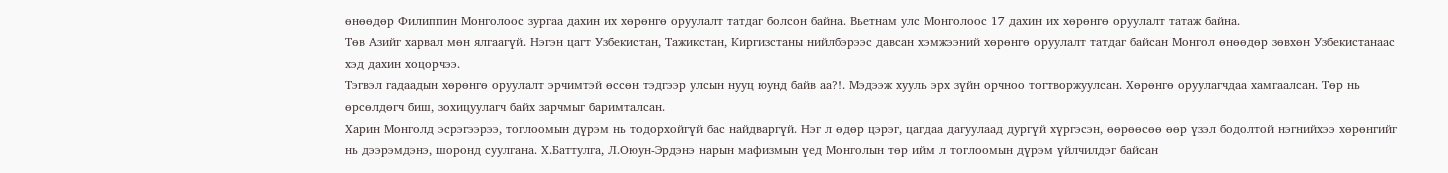өнөөдөр Филиппин Монголоос зургаа дахин их хөрөнгө оруулалт татдаг болсон байна. Вьетнам улс Монголоос 17 дахин их хөрөнгө оруулалт татаж байна.
Төв Азийг харвал мөн ялгаагүй. Нэгэн цагт Узбекистан, Тажикстан, Киргизстаны нийлбэрээс давсан хэмжээний хөрөнгө оруулалт татдаг байсан Монгол өнөөдөр зөвхөн Узбекистанаас хэд дахин хоцорчээ.
Тэгвэл гадаадын хөрөнгө оруулалт эрчимтэй өссөн тэдгээр улсын нууц юунд байв аа?!. Мэдээж хууль эрх зүйн орчноо тогтворжуулсан. Хөрөнгө оруулагчдаа хамгаалсан. Төр нь өрсөлдөгч биш, зохицуулагч байх зарчмыг баримталсан.
Харин Монголд эсрэгээрээ, тоглоомын дүрэм нь тодорхойгүй бас найдваргүй. Нэг л өдөр цэрэг, цагдаа дагуулаад дургүй хүргэсэн, өөрөөсөө өөр үзэл бодолтой нэгнийхээ хөрөнгийг нь дээрэмдэнэ, шоронд суулгана. Х.Баттулга, Л.Оюун-Эрдэнэ нарын мафизмын үед Монголын төр ийм л тоглоомын дүрэм үйлчилдэг байсан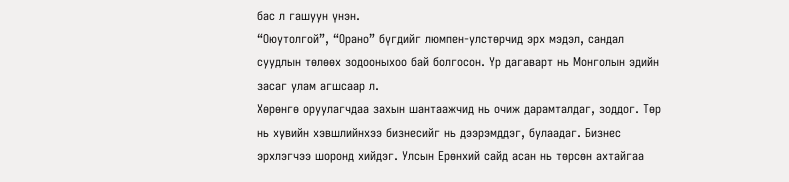бас л гашуун үнэн.
“Оюутолгой”, “Орано” бүгдийг люмпен-улстөрчид эрх мэдэл, сандал суудлын төлөөх зодооныхоо бай болгосон. Үр дагаварт нь Монголын эдийн засаг улам агшсаар л.
Хөрөнгө оруулагчдаа захын шантаажчид нь очиж дарамталдаг, зоддог. Төр нь хувийн хэвшлийнхээ бизнесийг нь дээрэмддэг, булаадаг. Бизнес эрхлэгчээ шоронд хийдэг. Улсын Ерөнхий сайд асан нь төрсөн ахтайгаа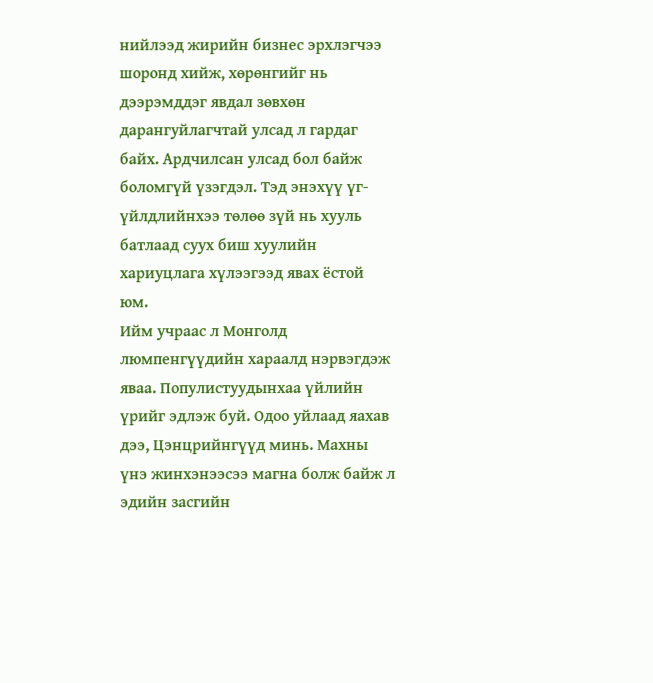нийлээд жирийн бизнес эрхлэгчээ шоронд хийж, хөрөнгийг нь дээрэмддэг явдал зөвхөн дарангуйлагчтай улсад л гардаг байх. Ардчилсан улсад бол байж боломгүй үзэгдэл. Тэд энэхүү үг-үйлдлийнхээ төлөө зүй нь хууль батлаад суух биш хуулийн хариуцлага хүлээгээд явах ёстой юм.
Ийм учраас л Монголд люмпенгүүдийн хараалд нэрвэгдэж яваа. Популистуудынхаа үйлийн үрийг эдлэж буй. Одоо уйлаад яахав дээ, Цэнцрийнгүүд минь. Махны үнэ жинхэнээсээ магна болж байж л эдийн засгийн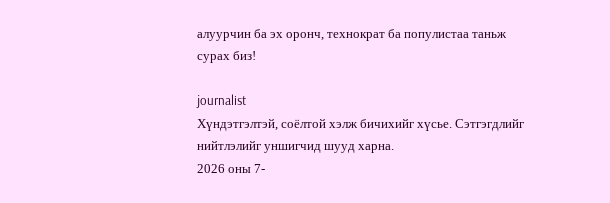алуурчин ба эх оронч, технократ ба популистаа таньж сурах биз!

journalist
Хүндэтгэлтэй, соёлтой хэлж бичихийг хүсье. Сэтгэгдлийг нийтлэлийг уншигчид шууд харна.
2026 оны 7-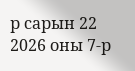р сарын 22
2026 оны 7-р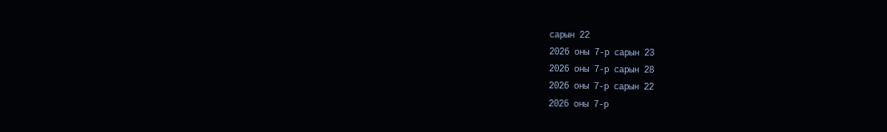сарын 22
2026 оны 7-р сарын 23
2026 оны 7-р сарын 28
2026 оны 7-р сарын 22
2026 оны 7-р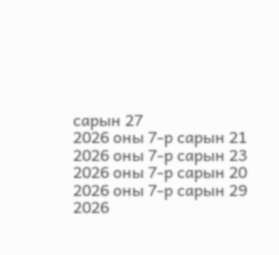сарын 27
2026 оны 7-р сарын 21
2026 оны 7-р сарын 23
2026 оны 7-р сарын 20
2026 оны 7-р сарын 29
2026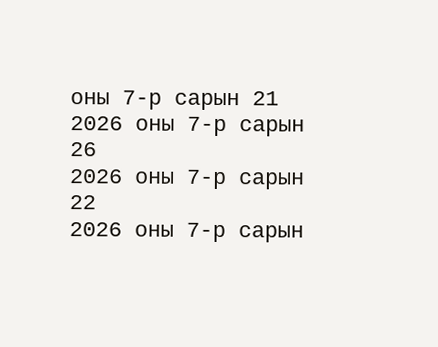оны 7-р сарын 21
2026 оны 7-р сарын 26
2026 оны 7-р сарын 22
2026 оны 7-р сарын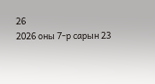26
2026 оны 7-р сарын 23